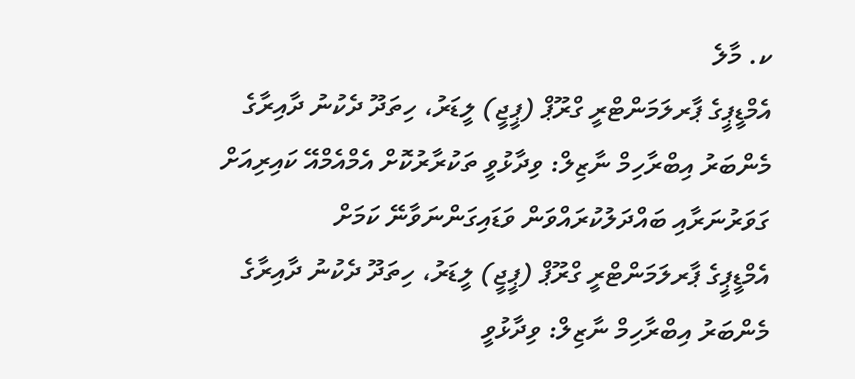ކ. މާލެ
އެމްޑީޕީގެ ޕާރލަމަންޓްރީ ގްރޫޕް (ޕީޖީ) ލީޑަރު، ހިތަދޫ ދެކުނު ދާއިރާގެ މެންބަރު އިބްރާހިމް ނާޒިލް: ވިދާޅުވީ ތަކުރާރުކޮށް އެމްއެމްއޭ ކައިރިއަށް ގަވަރުނަރާއި ބައްދަލުކުރައްވަން ވަޑައިގަންނަވާނޭ ކަމަށް
އެމްޑީޕީގެ ޕާރލަމަންޓްރީ ގްރޫޕް (ޕީޖީ) ލީޑަރު، ހިތަދޫ ދެކުނު ދާއިރާގެ މެންބަރު އިބްރާހިމް ނާޒިލް: ވިދާޅުވީ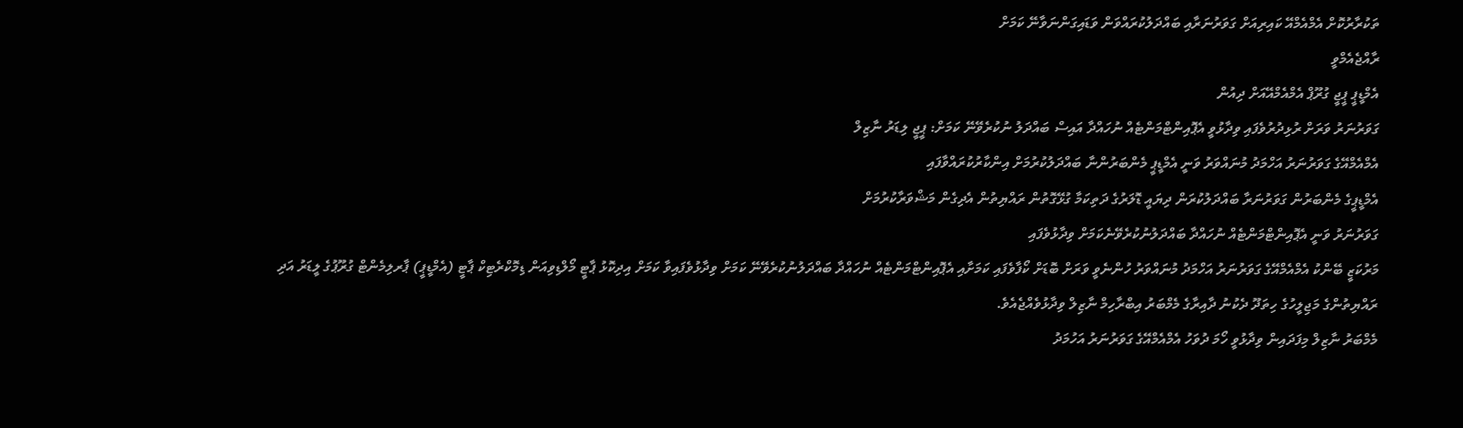ތަކުރާރުކޮށް އެމްއެމްއޭ ކައިރިއަށް ގަވަރުނަރާއި ބައްދަލުކުރައްވަން ވަޑައިގަންނަވާނޭ ކަމަށް
ރާއްޖެއެމްވީ
އެމްޑީޕީ ޕީޖީ ގުރޫޕް އެމްއެމްއޭއަށް ދިއުން
ގަވަރުނަރު ވަރަށް ރުޅިދުރުވެފައި ވިދާޅުވީ އެޕޮއިންޓްމަންޓެއް ނުހައްދާ އައިސް ބައްދަލު ނުކުރެވޭނޭ ކަމަށް: ޕީޖީ ލިޑަރު ނާޒިލް
އެމްއެމްއޭގެ ގަވަރުނަރު އަހްމަދު މުނައްވަރު ވަނީ އެމްޑީޕީ މެންބަރުންނާ ބައްދަލުކުރުމަށް އިންކާރުކުރައްވާފައި
އެމްޑީޕީގެ މެންބަރުން ގަވަރުނަރާ ބައްދަލުކުރަން ދިޔައީ ޑޮލަރުގެ ދަތިކަމާ ގުޅޭގޮތުން ރައްޔިތުން އެދިގެން މަޝްވަރާކުރުމަށް
ގަވަރުނަރު ވަނީ އެޕޮއިންޓްމަންޓެއް ނުހައްދާ ބައްދަލުނުކުރެވޭނެކަމަށް ވިދާޅުވެފައި
މަރުކަޒީ ބޭންކު އެމްއެމްއޭގެ ގަވަރުނަރު އަހްމަދު މުނައްވަރު ހުންނެވީ ވަރަށް ބޮޑަށް ކޯފާވެފައި ކަމަށާއި އެޕޮއިންޓްމަންޓެއް ނުހައްދާ ބައްދަލުނުކުރެވޭނޭ ކަމަށް ވިދާޅުވެފައިވާ ކަމަށް އިދިކޮޅު ޕާޓީ މޯލްޑިވިއަން ޑިމޮކްރެޓިކް ޕާޓީ (އެމްޑީޕީ) ޕާރލިމެންޓް ގުރޫޕުގެ ލީޑަރު އަދި ރައްޔިތުންގެ މަޖިލީހުގެ ހިތަދޫ ދެކުނު ދާއިރާގެ މެމްބަރު އިބްރާހިމް ނާޒިލް ވިދާޅުވެއްޖެއެވެ.
މެމްބަރު ނާޒިލް މިފަދައިން ވިދާޅުވީ ހޯމަ ދުވަހު އެމްއެމްއޭގެ ގަވަރުނަރު އަހުމަދު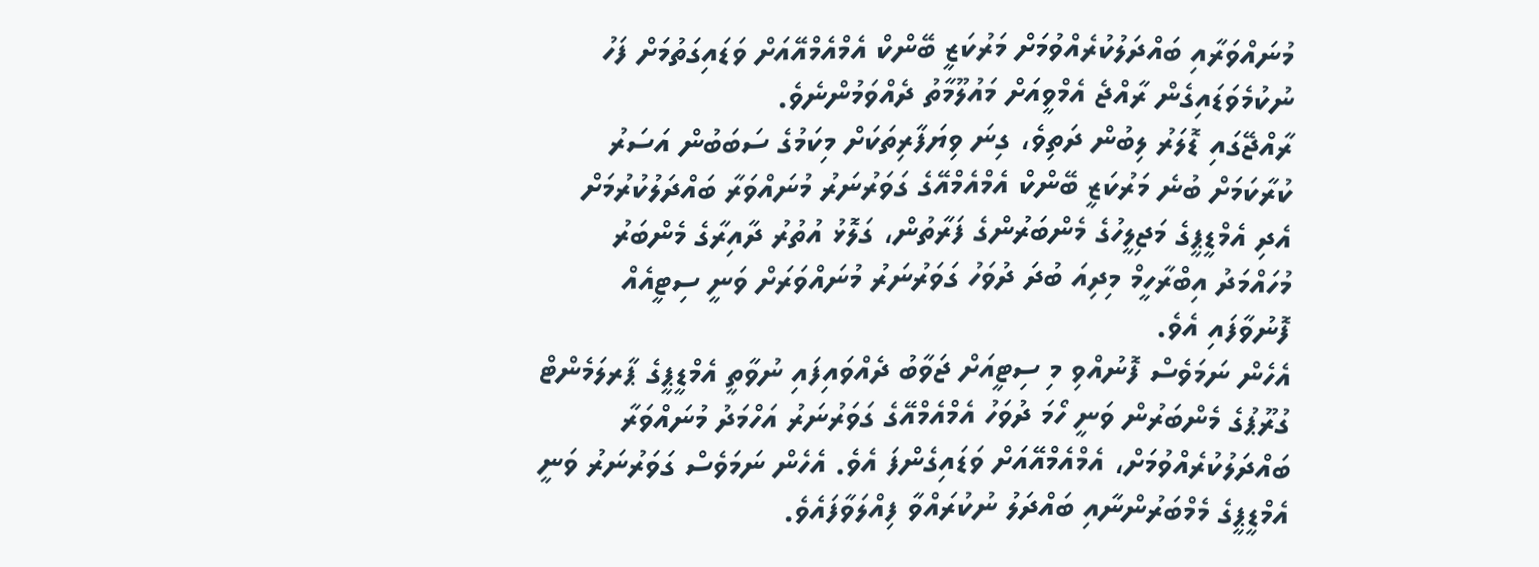މުނައްވަރާއި ބައްދަލުކުރެއްވުމަށް މަރުކަޒީ ބޭންކް އެމްއެމްއޭއަށް ވަޑައިގަތުމަށް ފަހު ނުކުމެވަޑައިގެން ރާއްޖެ އެމްވީއަށް މައުލޫމާތު ދެއްވަމުންނެވެ.
ރާއްޖޭގައި ޑޮލަރު ލިބުން ދަތިވެ، ގިނަ ވިޔަފާރިތަކަށް މިކަމުގެ ސަބަބުން އަސަރު ކުރާކަމަށް ބުނެ މަރުކަޒީ ބޭންކް އެމްއެމްއޭގެ ގަވަރުނަރު މުނައްވަރާ ބައްދަލުކުރުމަށް އެދި އެމްޑީޕީގެ މަޖިލީހުގެ މެންބަރުންގެ ފަރާތުން، ގަލޮޅު އުތުރު ދާއިރާގެ މެންބަރު މުހައްމަދު އިބްރާހީމް މިދިއަ ބުދަ ދުވަހު ގަވަރުނަރު މުނައްވަރަށް ވަނީ ސިޓީއެއް ފޮނުވާފައި އެވެ.
އެހެން ނަމަވެސް ފޮނުއްވި މި ސިޓީއަށް ޖަވާބު ދެއްވައިފައި ނުވާތީ އެމްޑީޕީގެ ޕާރލަމެންޓް ގުރޫޕުގެ މެންބަރުން ވަނީ ހޯމަ ދުވަހު އެމްއެމްއޭގެ ގަވަރުނަރު އަހްމަދު މުނައްވަރާ ބައްދަލުކުރެއްވުމަށް، އެމްއެމްއޭއަށް ވަޑައިގެންފަ އެވެ. އެހެން ނަމަވެސް ގަވަރުނަރު ވަނީ އެމްޑީޕީގެ މެމްބަރުންނާއި ބައްދަލު ނުކުރައްވާ ފިއްލަވާފައެވެ.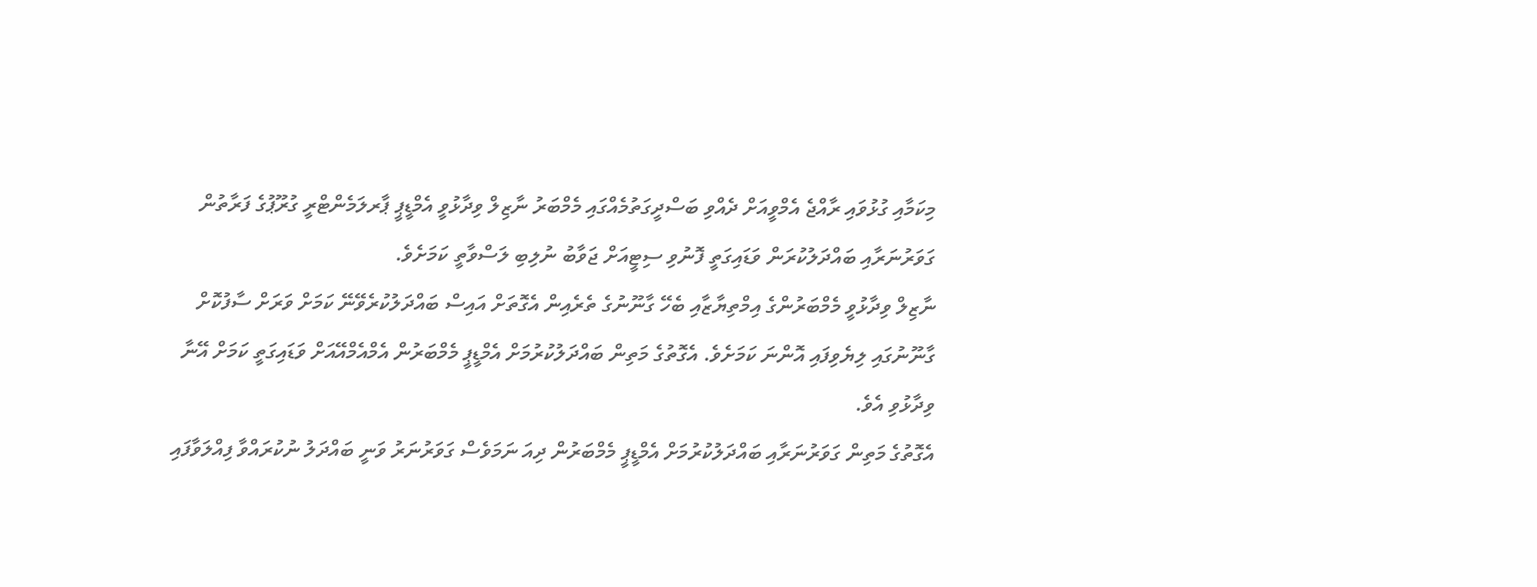މިކަމާއި ގުޅުވައި ރާއްޖެ އެމްވީއަށް ދެއްވި ބަސްދީގަތުމެއްގައި މެމްބަރު ނާޒިލް ވިދާޅުވީ އެމްޑީޕީ ޕާރލަމެންޓްރީ ގުރޫޕުގެ ފަރާތުން ގަވަރުނަރާއި ބައްދަލުކުރަން ވަޑައިގަތީ ފޮނުވި ސިޓީއަށް ޖަވާބު ނުލިބި ލަސްވާތީ ކަމަށެވެ.
ނާޒިލް ވިދާޅުވީ މެމްބަރުންގެ އިމްތިޔާޒާއި ބެހޭ ގާނޫނުގެ ތެރެއިން އެގޮތަށް އައިސް ބައްދަލުކުރެވޭނޭ ކަމަށް ވަރަށް ސާފުކޮށް ގާނޫނުގައި ލިޔެވިފައި އޮންނަ ކަމަށެވެ. އެގޮތުގެ މަތިން ބައްދަލުކުރުމަށް އެމްޑީޕީ މެމްބަރުން އެމްއެމްއޭއަށް ވަޑައިގަތީ ކަމަށް އޭނާ ވިދާޅުވި އެވެ.
އެގޮތުގެ މަތިން ގަވަރުނަރާއި ބައްދަލުކުރުމަށް އެމްޑީޕީ މެމްބަރުން ދިއަ ނަމަވެސް ގަވަރުނަރު ވަނީ ބައްދަލު ނުކުރައްވާ ފިއްލަވާފައި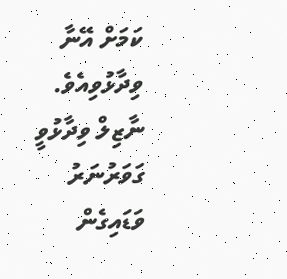ކަމަށް އޭނާ ވިދާޅުވިއެވެ.
ނާޒިލް ވިދާޅުވީ ގަވަރުނަރު ވަޑައިގެން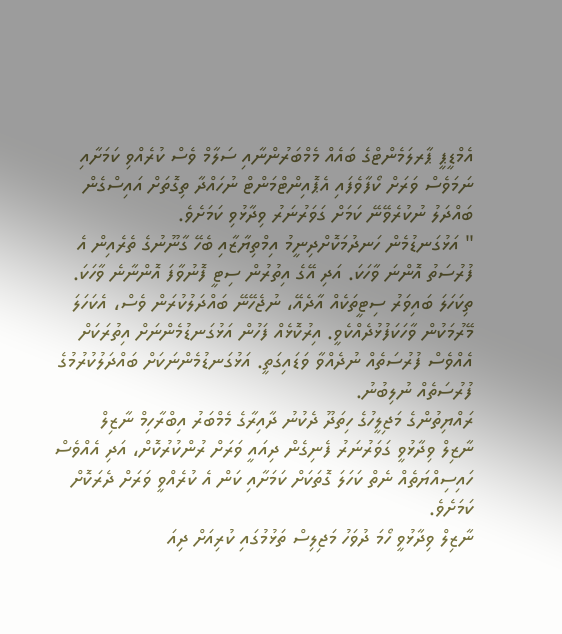އެމްޑީޕީ ޕާރލަމެންޓްގެ ބައެއް މެމްބަރުންނާއި ސަލާމް ވެސް ކުރެއްވި ކަމަށާއި ނަމަވެސް ވަރަށް ކޯފާވެފައި އެޕޮއިންޓްމަންޓް ނުހައްދާ ތިގޮތަށް އައިސްގެން ބައްދަލު ނުކުރެވޭނޭ ކަމަށް ގަވަރުނަރު ވިދާޅުވި ކަމަށެވެ.
" އަޅުގަނޑުމެން ހަނދުމަކޮށްދިނީމު އިމްތިޔާޒާއި ބެހޭ ގާނޫނުގެ ތެރެއިން އެ ފުރުސަތު އޮންނަ ވާހަކަ. އަދި އޭގެ އިތުރުން ސިޓީ ފޮނުވާފަ އޮންނާނެ ވާހަކަ. ތިކަހަލަ ބައިވަރު ސިޓީތަކެއް އާދެއޭ، ނުޖެހޭނޭ ބައްދަލުކުރަން ވެސް، އެކަހަލަ މޭރުމަކުން ވާހަކަފުޅުދެއްކެވީ. އިރުކޮޅެއް ފަހުން އަޅުގަނޑުމެންނަށް އިތުރަކަށް އެއްވެސް ފުރުސަތެއް ނުދެއްވާ ވަޑައިގަތީ. އަޅުގަނޑުމެންނަކަށް ބައްދަލުކުރުމުގެ ފުރުސަތެއް ނުލިބުނު.
ރައްޔިތުންގެ މަޖިލީހުގެ ހިތަދޫ ދެކުނު ދާއިރާގެ މެމްބަރު އިބްރާހިމް ނާޒިލް
ނާޒިލް ވިދާޅުވީ ގަވަރުނަރު ފެނިގެން ދިއައީ ވަރަށް ރުންކުރުކޮށް، އަދި އެއްވެސް ހައިސިއްޔަތެއް ނެތް ކަހަލަ ގޮތަކަށް ކަމަށާއި ކަން އެ ކުރެއްވީ ވަރަށް ދެރަކޮށް ކަމަށެވެ.
ނާޒިލް ވިދާޅުވީ ހޯމަ ދުވަހު މަޖިލިސް ތަޅުމުގައި ކުރިއަށް ދިއަ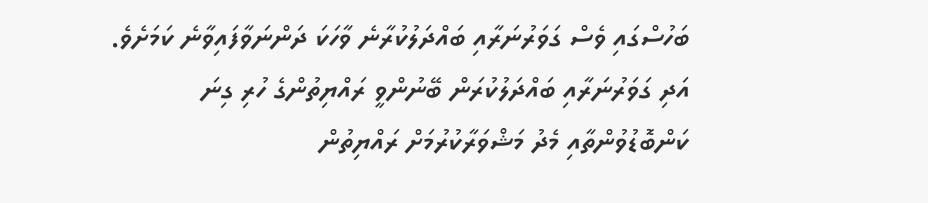ބަހުސްގައި ވެސް ގަވަރުނަރާއި ބައްދަލުކުރާނެ ވާހަކަ ދަންނަވާފައިވާނެ ކަމަށެވެ. އަދި ގަވަރުނަރާއި ބައްދަލުކުރަން ބޭނުންވީ ރައްޔިތުންގެ ހުރި ގިނަ ކަންބޮޑުވުންތާއި މެދު މަޝްވަރާކުރުމަށް ރައްޔިތުން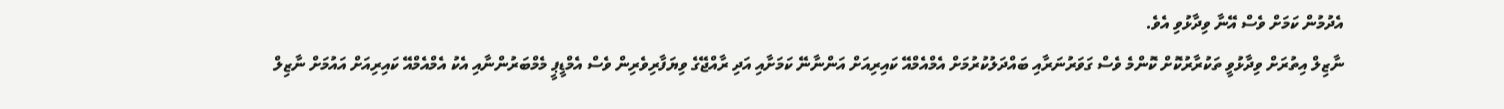އެދުމުން ކަމަށް ވެސް އޭނާ ވިދާޅުވި އެވެ.
ނާޒިލް އިތުރަށް ވިދާޅުވީ ތަކުރާރުކޮށް ކޮންމެ ވެސް ގަވަރުނަރާއި ބައްދަލުކުރުމަށް އެމްއެމްއޭ ކައިރިއަށް އަންނާނޭ ކަމަށާއި އަދި ރާއްޖޭގެ ވިޔަފާރިވެރިން ވެސް އެމްޑީޕީ މެމްބަރުންނާއި އެކު އެމްއެމްއޭ ކައިރިއަށް އައުމަށް ނާޒިލް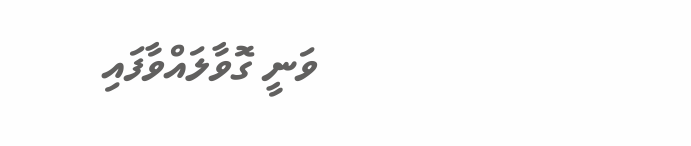ވަނީ ގޮވާލައްވާފައި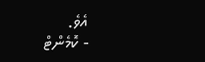އެވެ.
- ކޮމެންޓް